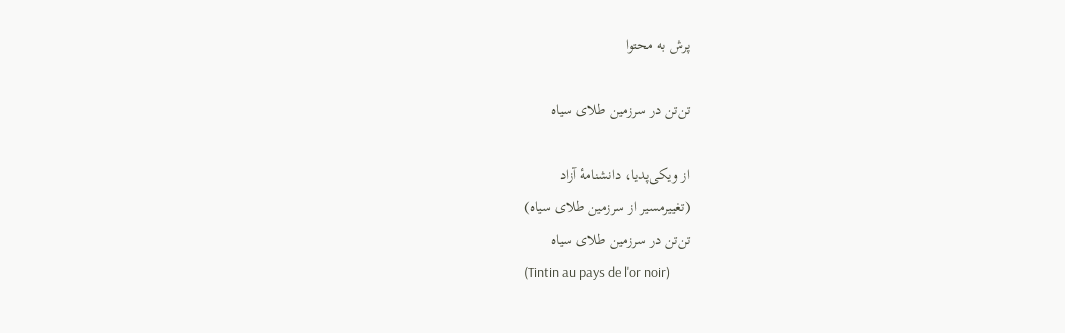پرش به محتوا

تن‌تن در سرزمین طلای سیاه

از ویکی‌پدیا، دانشنامهٔ آزاد
(تغییرمسیر از سرزمین طلای سیاه)
تن‌تن در سرزمین طلای سیاه
(Tintin au pays de l'or noir)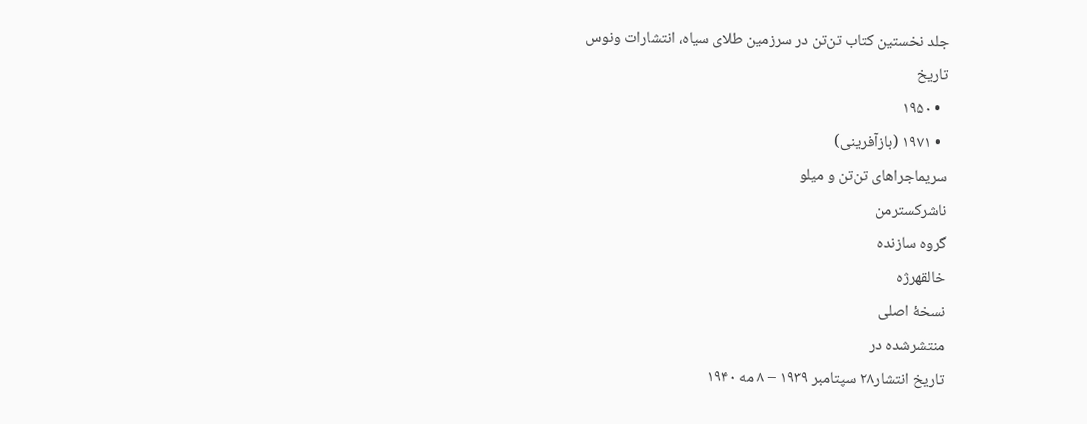جلد نخستین کتاب تن‌تن در سرزمین طلای سیاه، انتشارات ونوس
تاریخ
  • ۱۹۵۰
  • ۱۹۷۱ (بازآفرینی)
سریماجراهای تن‌تن و میلو
ناشرکسترمن
گروه سازنده
خالقهرژه
نسخهٔ اصلی
منتشرشده در
تاریخ انتشار۲۸ سپتامبر ۱۹۳۹ – ۸ مه ۱۹۴۰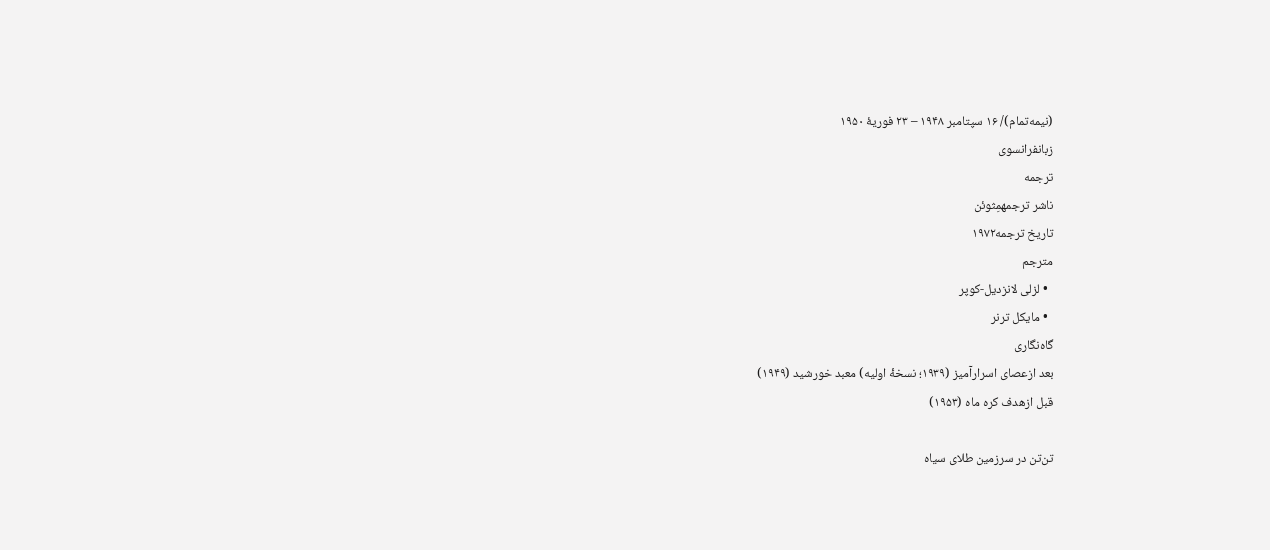(نیمه‌تمام)/ ۱۶ سپتامبر ۱۹۴۸ – ۲۳ فوریهٔ ۱۹۵۰
زبانفرانسوی
ترجمه
ناشر ترجمهمِثوئن
تاریخ ترجمه۱۹۷۲
مترجم
  • لزلی لانزدیل-کوپر
  • مایکل ترنر
گاه‌نگاری
بعد ازعصای اسرارآمیز (۱۹۳۹؛ نسخۀ اولیه) معبد خورشید (۱۹۴۹)
قبل ازهدف کره ماه (۱۹۵۳)

تن‌تن در سرزمین طلای سیاه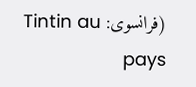(فرانسوی: Tintin au pays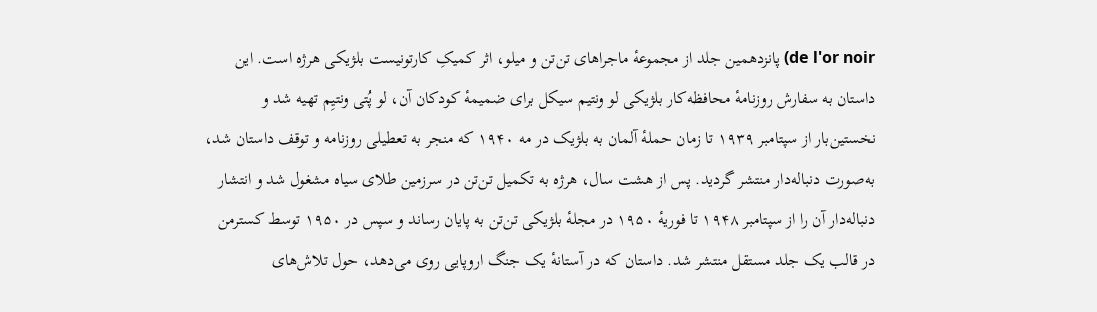de l'or noir) پانزدهمین جلد از مجموعهٔ ماجراهای تن‌تن و میلو، اثر کمیکِ کارتونیست بلژیکی هرژه است. این داستان به سفارش روزنامهٔ محافظه‌کار بلژیکی لو ونتیم سیکل برای ضمیمهٔ کودکان آن، لو پُتی ونتیِم تهیه شد و نخستین‌بار از سپتامبر ۱۹۳۹ تا زمان حملهٔ آلمان به بلژیک در مه ۱۹۴۰ که منجر به تعطیلی روزنامه و توقف داستان شد، به‌صورت دنباله‌دار منتشر گردید. پس از هشت سال، هرژه به تکمیل تن‌تن در سرزمین طلای سیاه مشغول شد و انتشار دنباله‌دار آن را از سپتامبر ۱۹۴۸ تا فوریهٔ ۱۹۵۰ در مجلهٔ بلژیکی تن‌تن به پایان رساند و سپس در ۱۹۵۰ توسط کسترمن در قالب یک جلد مستقل منتشر شد. داستان که در آستانهٔ یک جنگ اروپایی روی می‌دهد، حول تلاش‌های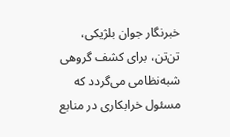خبرنگار جوان بلژیکی، تن‌تن، برای کشف گروهی شبه‌نظامی می‌گردد که مسئول خرابکاری در منابع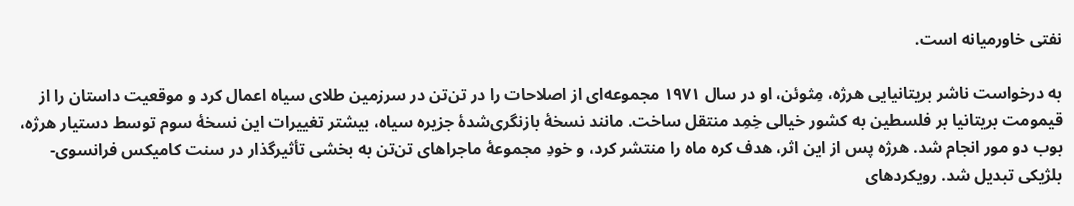نفتی خاورمیانه است.

به درخواست ناشر بریتانیایی هرژه، مِثوئن، او در سال ۱۹۷۱ مجموعه‌ای از اصلاحات را در تن‌تن در سرزمین طلای سیاه اعمال کرد و موقعیت داستان را از قیمومت بریتانیا بر فلسطین به کشور خیالی خِمِد منتقل ساخت. مانند نسخهٔ بازنگری‌شدهٔ جزیره سیاه، بیشتر تغییرات این نسخهٔ سوم توسط دستیار هرژه، بوب دو مور انجام شد. هرژه پس از این اثر، هدف کره ماه را منتشر کرد، و خودِ مجموعهٔ ماجراهای تن‌تن به بخشی تأثیرگذار در سنت کامیکس فرانسوی-بلژیکی تبدیل شد. رویکردهای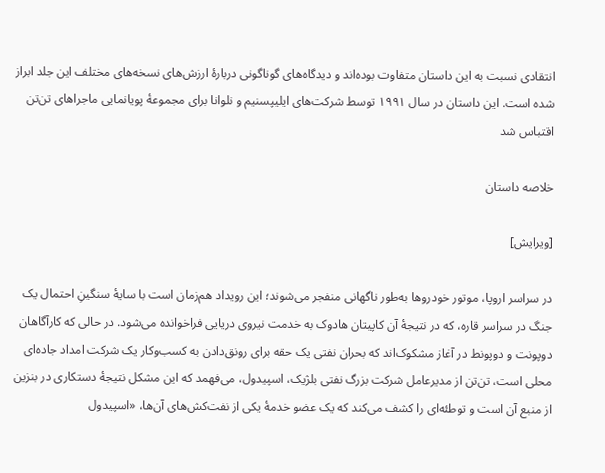انتقادی نسبت به این داستان متفاوت بوده‌اند و دیدگاه‌های گوناگونی دربارهٔ ارزش‌های نسخه‌های مختلف این جلد ابراز شده است. این داستان در سال ۱۹۹۱ توسط شرکت‌های ایلیپسنیم و نلوانا برای مجموعهٔ پویانمایی ماجراهای تن‌تن اقتباس شد

خلاصه داستان

[ویرایش]

در سراسر اروپا، موتور خودروها به‌طور ناگهانی منفجر می‌شوند؛ این رویداد هم‌زمان است با سایهٔ سنگینِ احتمال یک جنگ در سراسر قاره، که در نتیجهٔ آن کاپیتان هادوک به خدمت نیروی دریایی فراخوانده می‌شود. در حالی که کارآگاهان دوپونت و دوپونط در آغاز مشکوک‌اند که بحران نفتی یک حقه برای رونق‌دادن به کسب‌وکار یک شرکت امداد جاده‌ای محلی است، تن‌تن از مدیرعامل شرکت بزرگ نفتی بلژیک، اسپیدول، می‌فهمد که این مشکل نتیجهٔ دستکاری در بنزین از منبع آن است و توطئه‌ای را کشف می‌کند که یک عضو خدمهٔ یکی از نفت‌کش‌های آن‌ها، «اسپیدول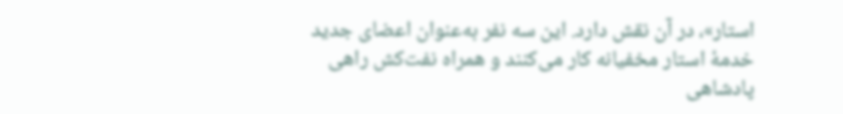استار»، در آن نقش دارد. این سه نفر به‌عنوان اعضای جدید خدمهٔ استار مخفیانه کار می‌کنند و همراه نفت‌کش راهی پادشاهی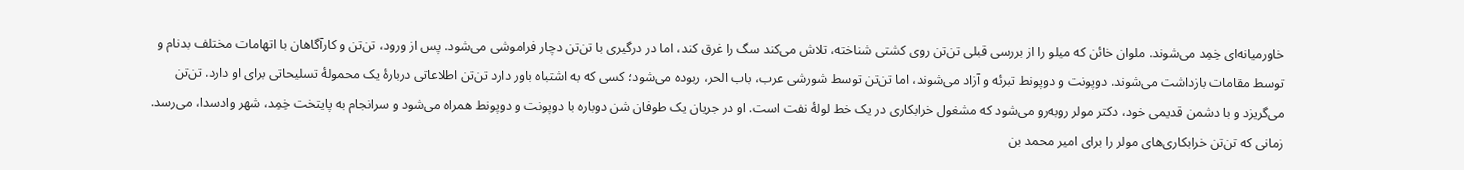خاورمیانه‌ای خِمِد می‌شوند. ملوان خائن که میلو را از بررسی قبلی تن‌تن روی کشتی شناخته، تلاش می‌کند سگ را غرق کند، اما در درگیری با تن‌تن دچار فراموشی می‌شود. پس از ورود، تن‌تن و کارآگاهان با اتهامات مختلف بدنام و توسط مقامات بازداشت می‌شوند. دوپونت و دوپونط تبرئه و آزاد می‌شوند، اما تن‌تن توسط شورشی عرب، باب الحر، ربوده می‌شود؛ کسی که به اشتباه باور دارد تن‌تن اطلاعاتی دربارهٔ یک محمولهٔ تسلیحاتی برای او دارد. تن‌تن می‌گریزد و با دشمن قدیمی خود، دکتر مولر روبه‌رو می‌شود که مشغول خرابکاری در یک خط لولهٔ نفت است. او در جریان یک طوفان شن دوباره با دوپونت و دوپونط همراه می‌شود و سرانجام به پایتخت خِمِد، شهر وادسدا، می‌رسد. زمانی که تن‌تن خرابکاری‌های مولر را برای امیر محمد بن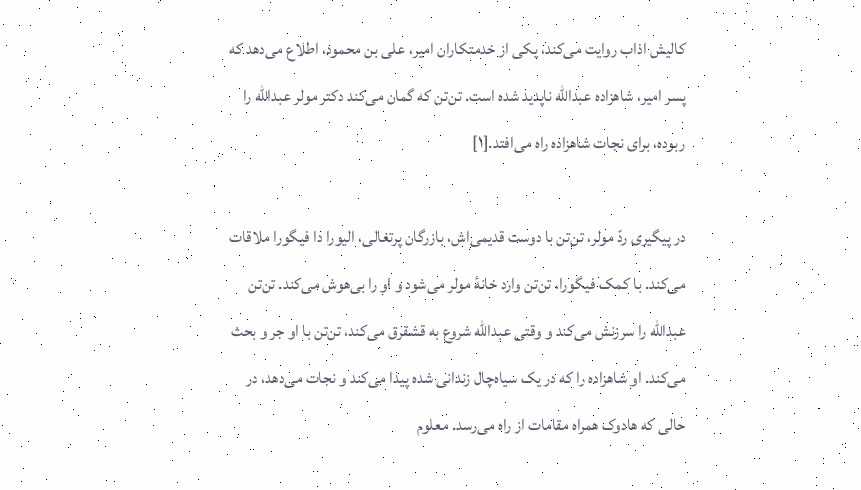کالیش اذاب روایت می‌کند، یکی از خدمتکاران امیر، علی بن محمود، اطلاع می‌دهد که پسر امیر، شاهزاده عبدالله ناپدید شده است. تن‌تن که گمان می‌کند دکتر مولر عبدالله را ربوده، برای نجات شاهزاده راه می‌افتد.[۱]

در پیگیری ردّ مولر، تن‌تن با دوست قدیمی‌اش، بازرگان پرتغالی، الیورا دا فیگورا ملاقات می‌کند. با کمک فیگورا، تن‌تن وارد خانهٔ مولر می‌شود و او را بی‌هوش می‌کند. تن‌تن عبدالله را سرزنش می‌کند و وقتی عبدالله شروع به قشقرق می‌کند، تن‌تن با او جر و بحث می‌کند. او شاهزاده را که در یک سیاه‌چال زندانی شده پیدا می‌کند و نجات می‌دهد، در حالی که هادوک همراه مقامات از راه می‌رسد. معلوم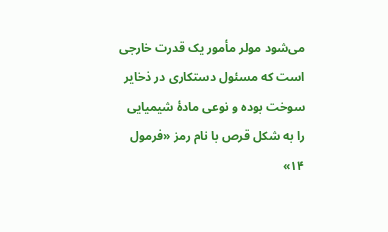می‌شود مولر مأمور یک قدرت خارجی است که مسئول دستکاری در ذخایر سوخت بوده و نوعی مادهٔ شیمیایی را به شکل قرص با نام رمز «فرمول ۱۴»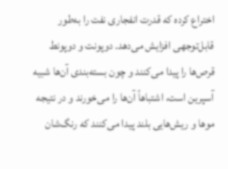اختراع کرده که قدرت انفجاری نفت را به‌طور قابل‌توجهی افزایش می‌دهد. دوپونت و دوپونط قرص‌ها را پیدا می‌کنند و چون بسته‌بندی آن‌ها شبیه آسپرین است، اشتباهاً آن‌ها را می‌خورند و در نتیجه موها و ریش‌هایی بلند پیدا می‌کنند که رنگ‌شان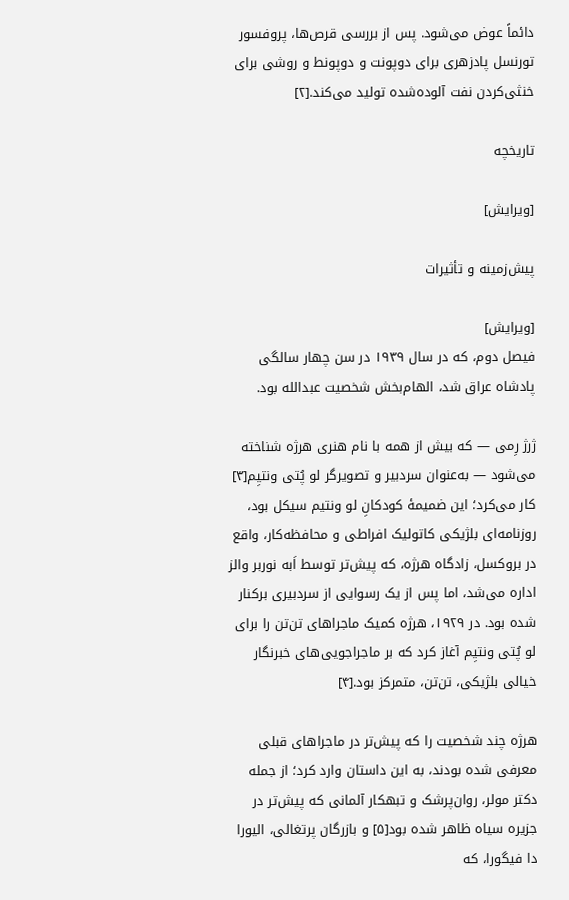دائماً عوض می‌شود. پس از بررسی قرص‌ها، پروفسور تورنسل پادزهری برای دوپونت و دوپونط و روشی برای خنثی‌کردن نفت آلوده‌شده تولید می‌کند.[۲]

تاریخچه

[ویرایش]

پیش‌زمینه و تأثیرات

[ویرایش]
فیصل دوم، که در سال ۱۹۳۹ در سن چهار سالگی پادشاه عراق شد، الهام‌بخش شخصیت عبدالله بود.

ژرژ رِمی — که بیش از همه با نام هنری هرژه شناخته می‌شود — به‌عنوان سردبیر و تصویرگر لو پُتی ونتیِم[۳] کار می‌کرد؛ این ضمیمهٔ کودکانِ لو ونتیم سیکل بود، روزنامه‌ای بلژیکی کاتولیک افراطی و محافظه‌کار، واقع در بروکسل، زادگاه هرژه، که پیش‌تر توسط اَبه نوربر والز اداره می‌شد، اما پس از یک رسوایی از سردبیری برکنار شده بود. در ۱۹۲۹، هرژه کمیک ماجراهای تن‌تن را برای لو پُتی ونتیِم آغاز کرد که بر ماجراجویی‌های خبرنگار خیالی بلژیکی، تن‌تن، متمرکز بود.[۴]

هرژه چند شخصیت را که پیش‌تر در ماجراهای قبلی معرفی شده بودند، به این داستان وارد کرد؛ از جمله دکتر مولر، روان‌پرشک و تبهکار آلمانی که پیش‌تر در جزیره سیاه ظاهر شده بود[۵] و بازرگان پرتغالی، الیورا دا فیگورا، که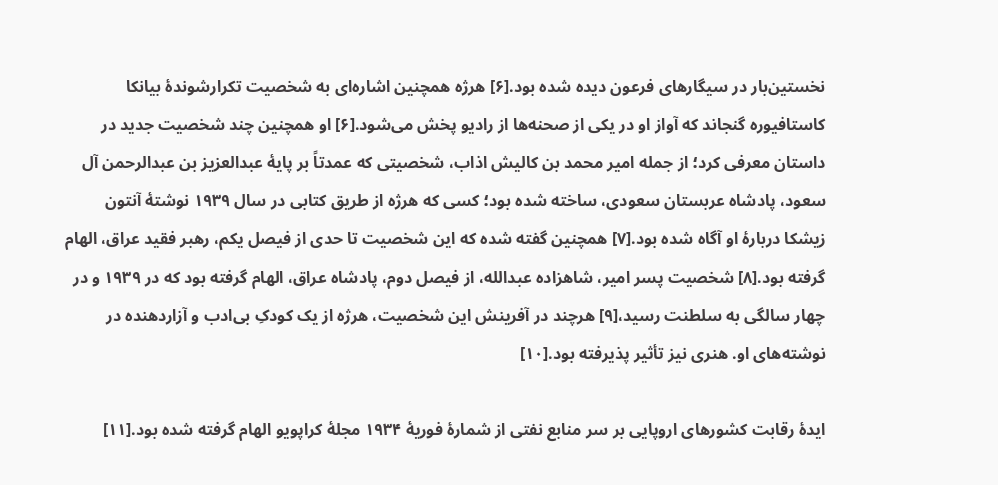نخستین‌بار در سیگارهای فرعون دیده شده بود.[۶] هرژه همچنین اشاره‌ای به شخصیت تکرارشوندهٔ بیانکا کاستافیوره گنجاند که آواز او در یکی از صحنه‌ها از رادیو پخش می‌شود.[۶] او همچنین چند شخصیت جدید در داستان معرفی کرد؛ از جمله امیر محمد بن کالیش اذاب، شخصیتی که عمدتاً بر پایهٔ عبدالعزیز بن عبدالرحمن آل سعود، پادشاه عربستان سعودی، ساخته شده بود؛ کسی که هرژه از طریق کتابی در سال ۱۹۳۹ نوشتهٔ آنتون زیشکا دربارهٔ او آگاه شده بود.[۷] همچنین گفته شده که این شخصیت تا حدی از فیصل یکم، رهبر فقید عراق، الهام گرفته بود.[۸] شخصیت پسر امیر، شاهزاده عبدالله، از فیصل دوم، پادشاه عراق، الهام گرفته بود که در ۱۹۳۹ و در چهار سالگی به سلطنت رسید،[۹] هرچند در آفرینش این شخصیت، هرژه از یک کودکِ بی‌ادب و آزاردهنده در نوشته‌های او. هنری نیز تأثیر پذیرفته بود.[۱۰]

ایدهٔ رقابت کشورهای اروپایی بر سر منابع نفتی از شمارهٔ فوریهٔ ۱۹۳۴ مجلهٔ کراپویو الهام گرفته شده بود.[۱۱]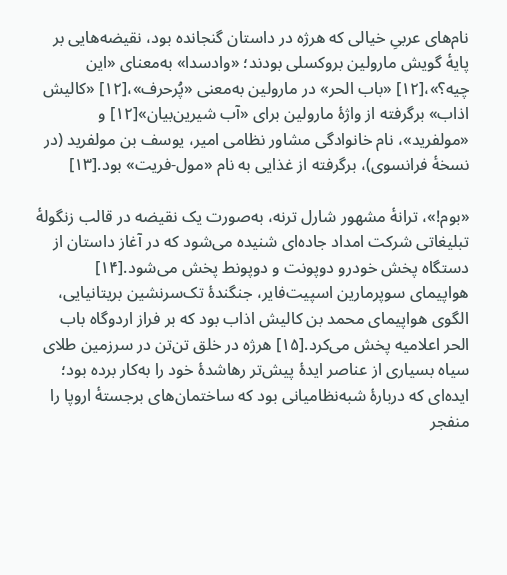نام‌های عربیِ خیالی که هرژه در داستان گنجانده بود، نقیضه‌هایی بر پایهٔ گویش مارولین بروکسلی بودند؛ «وادسدا» به‌معنای «این چیه؟»،[۱۲] «باب الحر» در مارولین به‌معنی «پُرحرف»،[۱۲] «کالیش اذاب» برگرفته از واژهٔ مارولین برای «آب شیرین‌بیان»[۱۲] و «مولفرید»، نام خانوادگی مشاور نظامی امیر، یوسف بن مولفرید (در نسخهٔ فرانسوی)، برگرفته از غذایی به نام «مول-فریت» بود.[۱۳]

«بوم!»، ترانهٔ مشهور شارل ترنه، به‌صورت یک نقیضه در قالب زنگولهٔ تبلیغاتی شرکت امداد جاده‌ای شنیده می‌شود که در آغاز داستان از دستگاه پخش خودرو دوپونت و دوپونط پخش می‌شود.[۱۴] هواپیمای سوپرمارین اسپیت‌فایر، جنگندهٔ تک‌سرنشین بریتانیایی، الگوی هواپیمای محمد بن کالیش اذاب بود که بر فراز اردوگاه باب الحر اعلامیه پخش می‌کرد.[۱۵] هرژه در خلق تن‌تن در سرزمین طلای سیاه بسیاری از عناصر ایدهٔ پیش‌تر رهاشدهٔ خود را به‌کار برده بود؛ ایده‌ای که دربارهٔ شبه‌نظامیانی بود که ساختمان‌های برجستهٔ اروپا را منفجر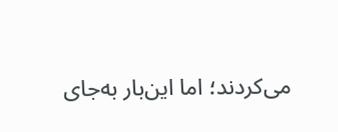می‌کردند؛ اما این‌بار به‌جای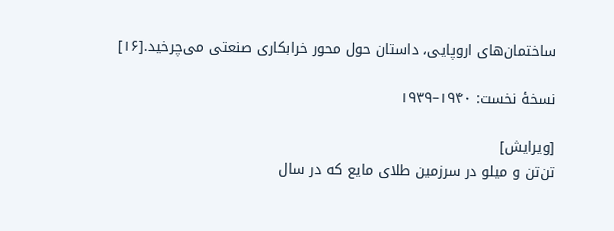ساختمان‌های اروپایی، داستان حول محور خرابکاری صنعتی می‌چرخید.[۱۶]

نسخهٔ نخست: ۱۹۴۰–۱۹۳۹

[ویرایش]
تن‌تن و میلو در سرزمین طلای مایع که در سال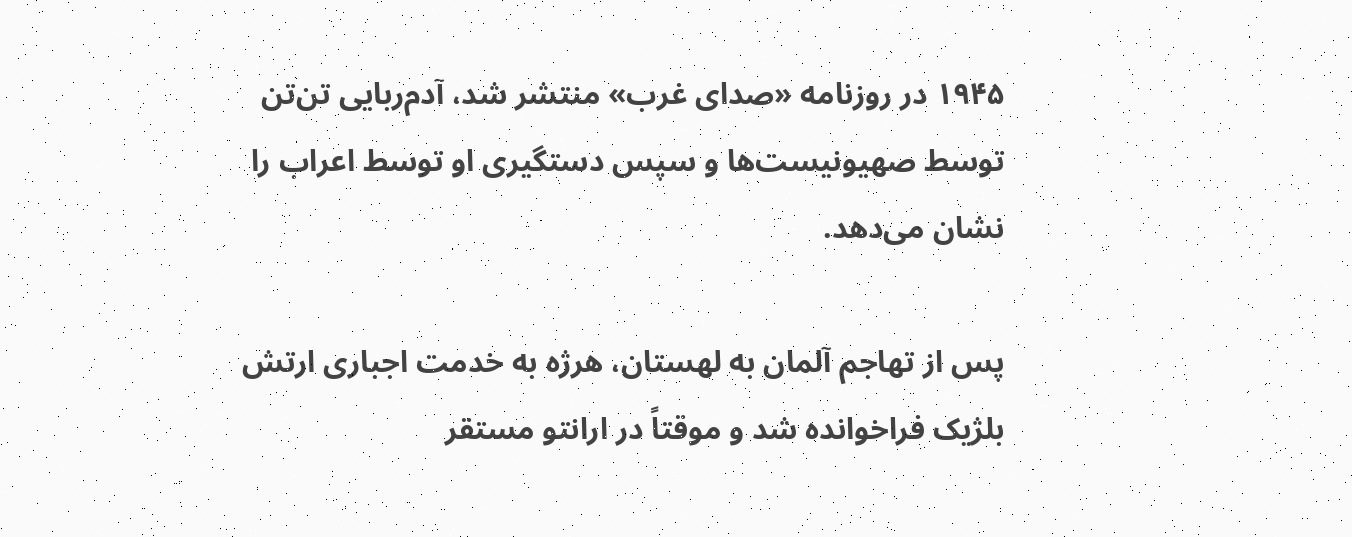۱۹۴۵ در روزنامه «صدای غرب» منتشر شد، آدم‌ربایی تن‌تن توسط صهیونیست‌ها و سپس دستگیری او توسط اعراب را نشان می‌دهد.

پس از تهاجم آلمان به لهستان، هرژه به خدمت اجباری ارتش بلژیک فراخوانده شد و موقتاً در ارانتو مستقر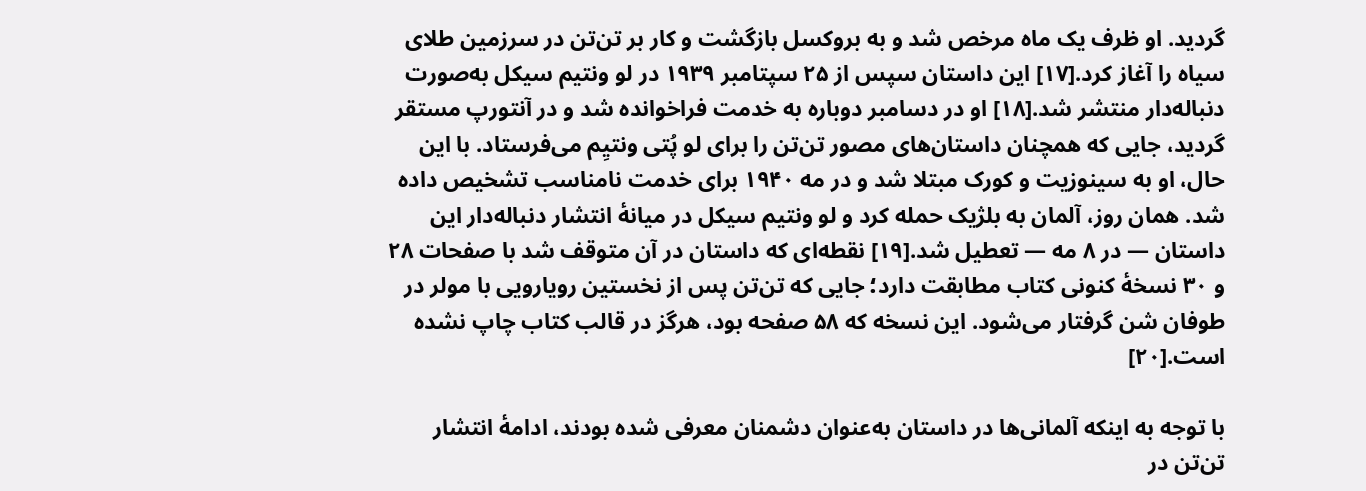گردید. او ظرف یک ماه مرخص شد و به بروکسل بازگشت و کار بر تن‌تن در سرزمین طلای سیاه را آغاز کرد.[۱۷] این داستان سپس از ۲۵ سپتامبر ۱۹۳۹ در لو ونتیم سیکل به‌صورت دنباله‌دار منتشر شد.[۱۸] او در دسامبر دوباره به خدمت فراخوانده شد و در آنتورپ مستقر گردید، جایی که همچنان داستان‌های مصور تن‌تن را برای لو پُتی ونتیِم می‌فرستاد. با این حال، او به سینوزیت و کورک مبتلا شد و در مه ۱۹۴۰ برای خدمت نامناسب تشخیص داده شد. همان روز، آلمان به بلژیک حمله کرد و لو ونتیم سیکل در میانهٔ انتشار دنباله‌دار این داستان — در ۸ مه — تعطیل شد.[۱۹] نقطه‌ای که داستان در آن متوقف شد با صفحات ۲۸ و ۳۰ نسخهٔ کنونی کتاب مطابقت دارد؛ جایی که تن‌تن پس از نخستین رویارویی با مولر در طوفان شن گرفتار می‌شود. این نسخه که ۵۸ صفحه بود، هرگز در قالب کتاب چاپ نشده است.[۲۰]

با توجه به اینکه آلمانی‌ها در داستان به‌عنوان دشمنان معرفی شده بودند، ادامهٔ انتشار تن‌تن در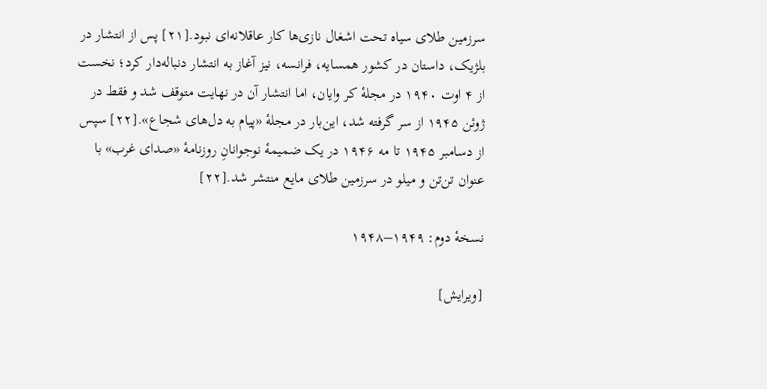سرزمین طلای سیاه تحت اشغال نازی‌ها کار عاقلانه‌ای نبود.[۲۱] پس از انتشار در بلژیک، داستان در کشور همسایه، فرانسه، نیز آغاز به انتشار دنباله‌دار کرد؛ نخست از ۴ اوت ۱۹۴۰ در مجلهٔ کر وایان، اما انتشار آن در نهایت متوقف شد و فقط در ژوئن ۱۹۴۵ از سر گرفته شد، این‌بار در مجلهٔ «پیام به دل‌های شجاع».[۲۲] سپس از دسامبر ۱۹۴۵ تا مه ۱۹۴۶ در یک ضمیمهٔ نوجوانانِ روزنامهٔ «صدای غرب» با عنوان تن‌تن و میلو در سرزمین طلای مایع منتشر شد.[۲۲]

نسخهٔ دوم: ۱۹۴۹–۱۹۴۸

[ویرایش]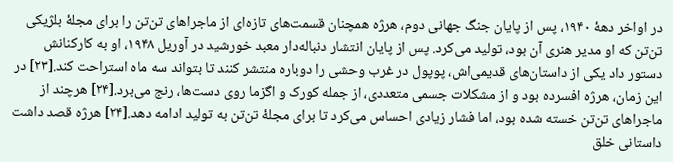در اواخر دههٔ ۱۹۴۰، پس از پایان جنگ جهانی دوم، هرژه همچنان قسمت‌های تازه‌ای از ماجراهای تن‌تن را برای مجلهٔ بلژیکی تن‌تن که او مدیر هنری آن بود، تولید می‌کرد. پس از پایان انتشار دنباله‌دار معبد خورشید در آوریل ۱۹۴۸، او به کارکنانش دستور داد یکی از داستان‌های قدیمی‌اش، پوپول در غرب وحشی را دوباره منتشر کنند تا بتواند سه ماه استراحت کند.[۲۳] در این زمان، هرژه افسرده بود و از مشکلات جسمی متعددی، از جمله کورک و اگزما روی دست‌ها، رنج می‌برد.[۲۴] هرچند از ماجراهای تن‌تن خسته شده بود، اما فشار زیادی احساس می‌کرد تا برای مجلهٔ تن‌تن به تولید ادامه دهد.[۲۴] هرژه قصد داشت داستانی خلق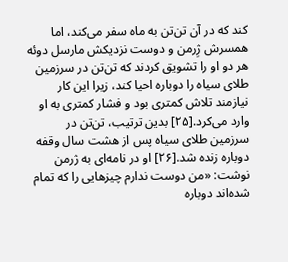کند که در آن تن‌تن به ماه سفر می‌کند، اما همسرش ژِرمن و دوست نزدیکش مارسل دوئه هر دو او را تشویق کردند که تن‌تن در سرزمین طلای سیاه را دوباره احیا کند، زیرا این کار نیازمند تلاش کمتری بود و فشار کمتری به او وارد می‌کرد.[۲۵] بدین ترتیب، تن‌تن در سرزمین طلای سیاه پس از هشت سال وقفه دوباره زنده شد.[۲۶] او در نامه‌ای به ژرمن نوشت: «من دوست ندارم چیزهایی را که تمام شده‌اند دوباره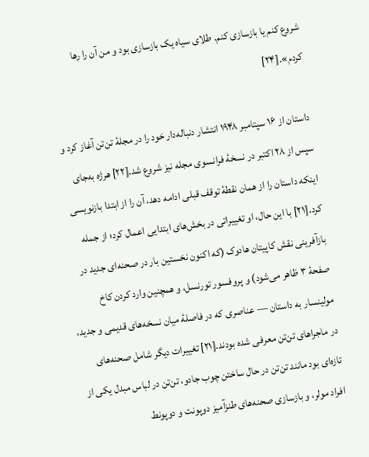شروع کنم یا بازسازی کنم. طلای سیاه یک بازسازی بود و من آن را رها کردم».[۲۴]

داستان از ۱۶ سپتامبر ۱۹۴۸ انتشار دنباله‌دار خود را در مجلهٔ تن‌تن آغاز کرد و سپس از ۲۸ اکتبر در نسخهٔ فرانسوی مجله نیز شروع شد.[۲۲] هرژه به‌جای اینکه داستان را از همان نقطهٔ توقف قبلی ادامه دهد، آن را از ابتدا بازنویسی کرد.[۲۱] با این حال، او تغییراتی در بخش‌های ابتدایی اعمال کرد؛ از جمله بازآفرینی نقش کاپیتان هادوک (که اکنون نخستین بار در صحنه‌ای جدید در صفحهٔ ۳ ظاهر می‌شود) و پروفسور تورنسل، و همچنین وارد کردن کاخ مولینسار به داستان — عناصری که در فاصلهٔ میان نسخه‌های قدیمی و جدید، در ماجراهای تن‌تن معرفی شده بودند.[۲۱] تغییرات دیگر شامل صحنه‌های تازه‌ای بود مانند تن‌تن در حال ساختن چوب جادو، تن‌تن در لباس مبدل یکی از افراد مولر، و بازسازی صحنه‌های طنزآمیز دوپونت و دوپونط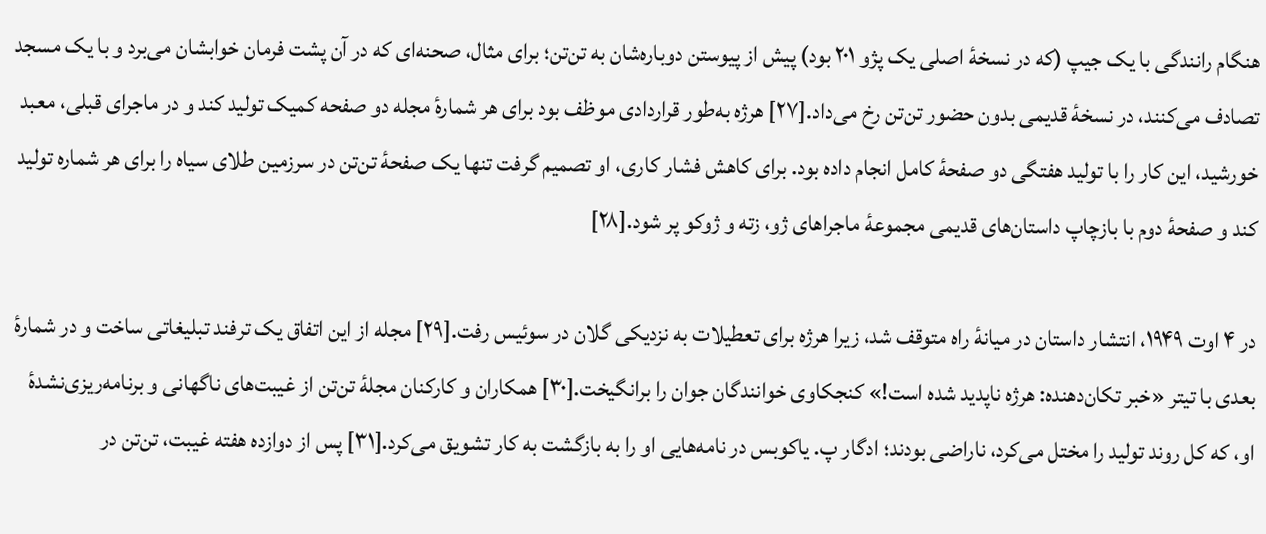هنگام رانندگی با یک جیپ (که در نسخهٔ اصلی یک پژو ۲۰۱ بود) پیش از پیوستن دوباره‌شان به تن‌تن؛ برای مثال، صحنه‌ای که در آن پشت فرمان خوابشان می‌برد و با یک مسجد تصادف می‌کنند، در نسخهٔ قدیمی بدون حضور تن‌تن رخ می‌داد.[۲۷] هرژه به‌طور قراردادی موظف بود برای هر شمارهٔ مجله دو صفحه کمیک تولید کند و در ماجرای قبلی، معبد خورشید، این کار را با تولید هفتگی دو صفحهٔ کامل انجام داده بود. برای کاهش فشار کاری، او تصمیم گرفت تنها یک صفحهٔ تن‌تن در سرزمین طلای سیاه را برای هر شماره تولید کند و صفحهٔ دوم با بازچاپ داستان‌های قدیمی مجموعهٔ ماجراهای ژو، زته و ژوکو پر شود.[۲۸]

در ۴ اوت ۱۹۴۹، انتشار داستان در میانهٔ راه متوقف شد، زیرا هرژه برای تعطیلات به نزدیکی گلان در سوئیس رفت.[۲۹] مجله از این اتفاق یک ترفند تبلیغاتی ساخت و در شمارهٔ بعدی با تیتر «خبر تکان‌دهنده: هرژه ناپدید شده است!» کنجکاوی خوانندگان جوان را برانگیخت.[۳۰] همکاران و کارکنان مجلهٔ تن‌تن از غیبت‌های ناگهانی و برنامه‌ریزی‌نشدهٔ او، که کل روند تولید را مختل می‌کرد، ناراضی بودند؛ ادگار پ. یاکوبس در نامه‌هایی او را به بازگشت به کار تشویق می‌کرد.[۳۱] پس از دوازده هفته غیبت، تن‌تن در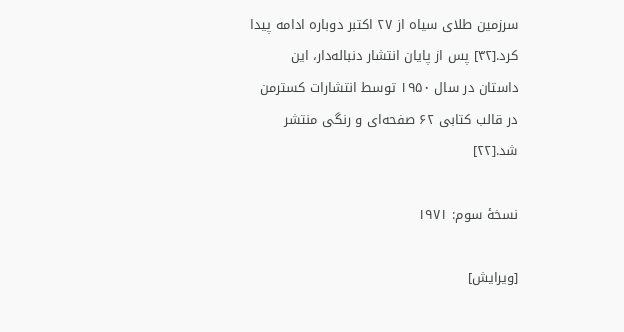سرزمین طلای سیاه از ۲۷ اکتبر دوباره ادامه پیدا کرد.[۳۲] پس از پایان انتشار دنباله‌دار، این داستان در سال ۱۹۵۰ توسط انتشارات کسترمن در قالب کتابی ۶۲ صفحه‌ای و رنگی منتشر شد.[۲۲]

نسخهٔ سوم: ۱۹۷۱

[ویرایش]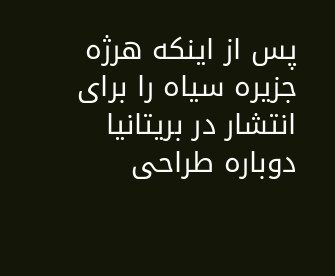پس از اینکه هرژه جزیره سیاه را برای انتشار در بریتانیا دوباره طراحی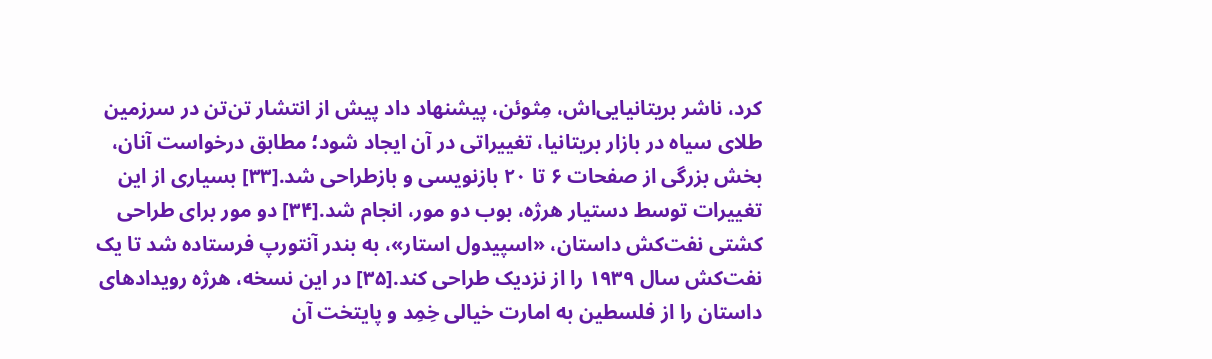کرد، ناشر بریتانیایی‌اش، مِثوئن، پیشنهاد داد پیش از انتشار تن‌تن در سرزمین طلای سیاه در بازار بریتانیا، تغییراتی در آن ایجاد شود؛ مطابق درخواست آنان، بخش بزرگی از صفحات ۶ تا ۲۰ بازنویسی و بازطراحی شد.[۳۳] بسیاری از این تغییرات توسط دستیار هرژه، بوب دو مور، انجام شد.[۳۴] دو مور برای طراحی کشتی نفت‌کش داستان، «اسپیدول استار»، به بندر آنتورپ فرستاده شد تا یک نفت‌کش سال ۱۹۳۹ را از نزدیک طراحی کند.[۳۵] در این نسخه، هرژه رویدادهای داستان را از فلسطین به امارت خیالی خِمِد و پایتخت آن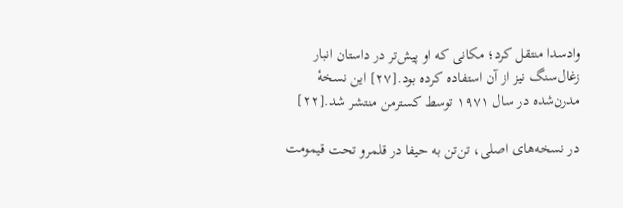وادسدا منتقل کرد؛ مکانی که او پیش‌تر در داستان انبار زغال‌سنگ نیز از آن استفاده کرده بود.[۲۷] این نسخهٔ مدرن‌شده در سال ۱۹۷۱ توسط کسترمن منتشر شد.[۲۲]

در نسخه‌های اصلی، تن‌تن به حیفا در قلمرو تحت قیمومت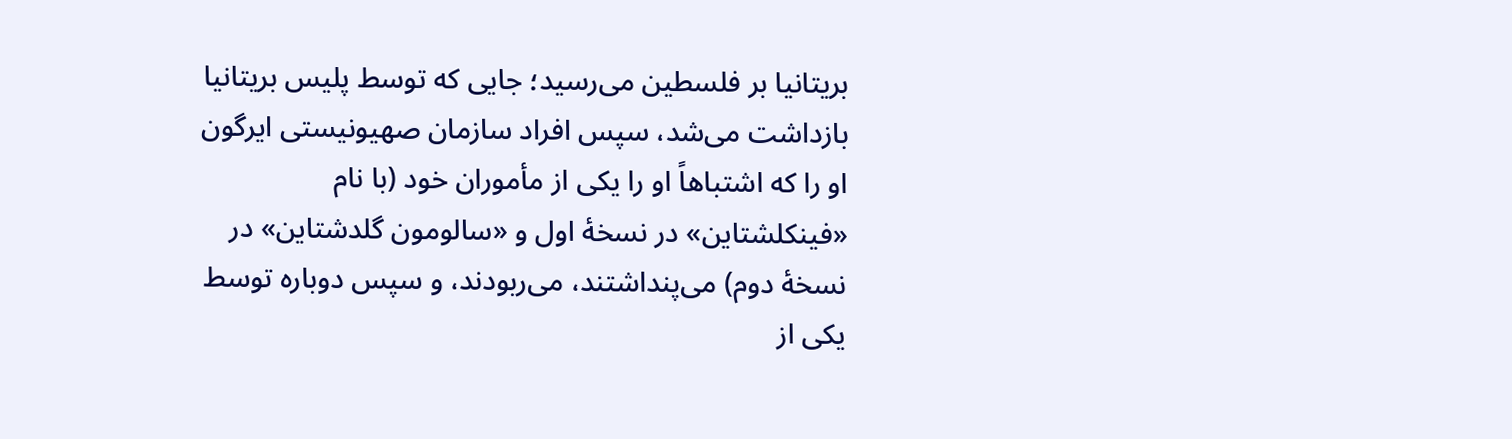بریتانیا بر فلسطین می‌رسید؛ جایی که توسط پلیس بریتانیا بازداشت می‌شد، سپس افراد سازمان صهیونیستی ایرگون او را که اشتباهاً او را یکی از مأموران خود (با نام «فینکلشتاین» در نسخهٔ اول و «سالومون گلدشتاین» در نسخهٔ دوم) می‌پنداشتند، می‌ربودند، و سپس دوباره توسط یکی از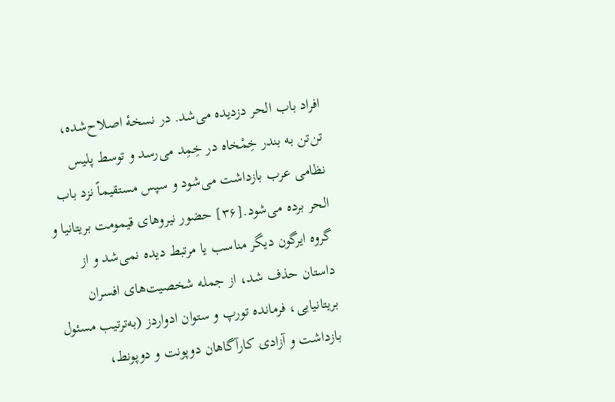افراد باب الحر دزدیده می‌شد. در نسخهٔ اصلاح‌شده، تن‌تن به بندر خِمْخاه در خِمِد می‌رسد و توسط پلیس نظامی عرب بازداشت می‌شود و سپس مستقیماً نزد باب الحر برده می‌شود.[۳۶] حضور نیروهای قیمومت بریتانیا و گروه ایرگون دیگر مناسب یا مرتبط دیده نمی‌شد و از داستان حذف شد، از جمله شخصیت‌های افسران بریتانیایی، فرمانده تورپ و ستوان ادواردز (به‌ترتیب مسئول بازداشت و آزادی کارآگاهان دوپونت و دوپونط،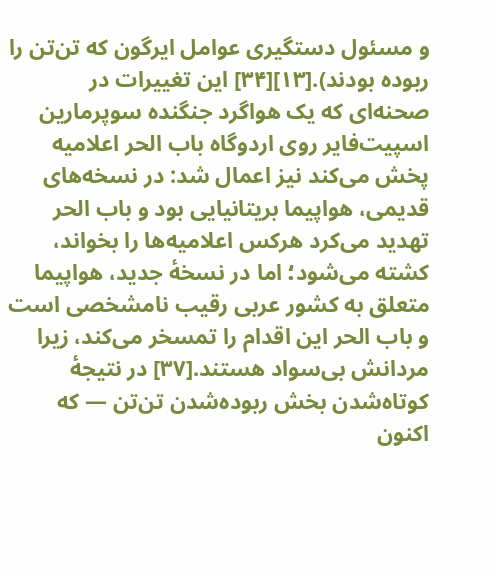و مسئول دستگیری عوامل ایرگون که تن‌تن را ربوده بودند).[۱۳][۳۴] این تغییرات در صحنه‌ای که یک هواگرد جنگنده سوپرمارین اسپیت‌فایر روی اردوگاه باب الحر اعلامیه پخش می‌کند نیز اعمال شد: در نسخه‌های قدیمی، هواپیما بریتانیایی بود و باب الحر تهدید می‌کرد هرکس اعلامیه‌ها را بخواند، کشته می‌شود؛ اما در نسخهٔ جدید، هواپیما متعلق به کشور عربی رقیب نامشخصی است و باب الحر این اقدام را تمسخر می‌کند، زیرا مردانش بی‌سواد هستند.[۳۷] در نتیجهٔ کوتاه‌شدن بخش ربوده‌شدن تن‌تن — که اکنون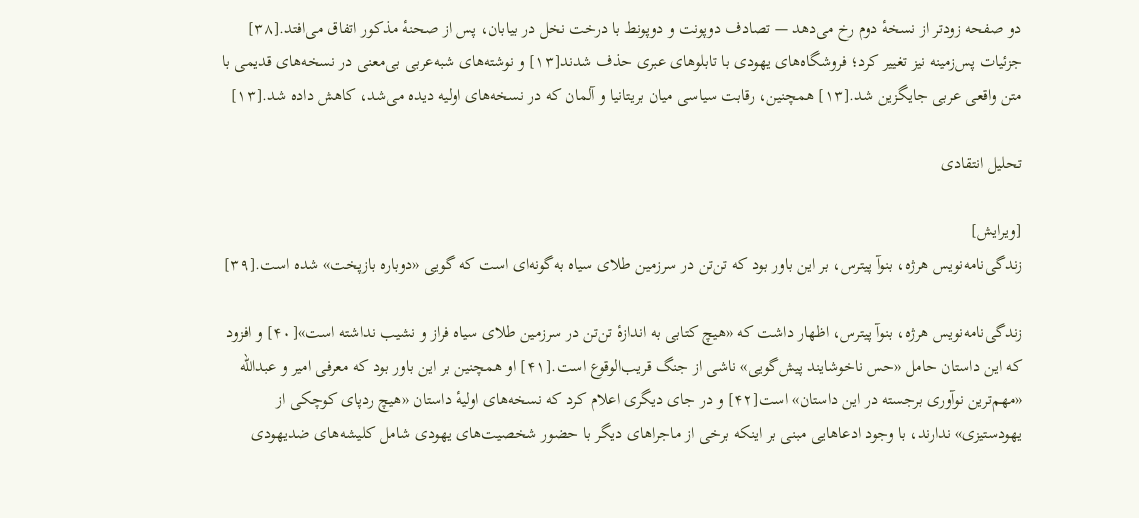دو صفحه زودتر از نسخهٔ دوم رخ می‌دهد — تصادف دوپونت و دوپونط با درخت نخل در بیابان، پس از صحنهٔ مذکور اتفاق می‌افتد.[۳۸] جزئیات پس‌زمینه نیز تغییر کرد؛ فروشگاه‌های یهودی با تابلوهای عبری حذف شدند[۱۳] و نوشته‌های شبه‌عربی بی‌معنی در نسخه‌های قدیمی با متن واقعی عربی جایگزین شد.[۱۳] همچنین، رقابت سیاسی میان بریتانیا و آلمان که در نسخه‌های اولیه دیده می‌شد، کاهش داده شد.[۱۳]

تحلیل انتقادی

[ویرایش]
زندگی‌نامه‌نویس هرژه، بنوآ پیترس، بر این باور بود که تن‌تن در سرزمین طلای سیاه به‌گونه‌ای است که گویی «دوباره بازپخت» شده است.[۳۹]

زندگی‌نامه‌نویس هرژه، بنوآ پیترس، اظهار داشت که «هیچ کتابی به اندازهٔ تن‌تن در سرزمین طلای سیاه فراز و نشیب نداشته است»[۴۰] و افزود که این داستان حامل «حس ناخوشایند پیش‌گویی» ناشی از جنگ قریب‌الوقوع است.[۴۱] او همچنین بر این باور بود که معرفی امیر و عبدالله «مهم‌ترین نوآوری برجسته در این داستان» است[۴۲] و در جای دیگری اعلام کرد که نسخه‌های اولیهٔ داستان «هیچ ردپای کوچکی از یهودستیزی» ندارند، با وجود ادعاهایی مبنی بر اینکه برخی از ماجراهای دیگر با حضور شخصیت‌های یهودی شامل کلیشه‌های ضدیهودی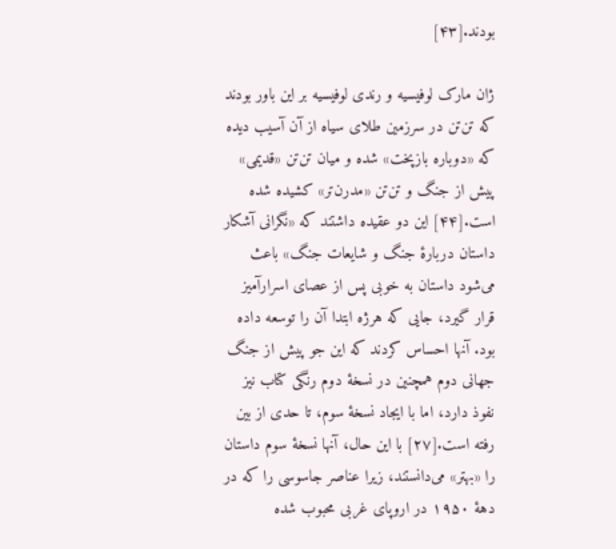بودند.[۴۳]

ژان مارک لوفیسیه و رندی لوفیسیه بر این باور بودند که تن‌تن در سرزمین طلای سیاه از آن آسیب دیده که «دوباره بازپخت» شده و میان تن‌تن «قدیمی» پیش از جنگ و تن‌تن «مدرن‌تر» کشیده شده است.[۴۴] این دو عقیده داشتند که «نگرانی آشکار داستان دربارهٔ جنگ و شایعات جنگ» باعث می‌شود داستان به خوبی پس از عصای اسرارآمیز قرار گیرد، جایی که هرژه ابتدا آن را توسعه داده بود. آنها احساس کردند که این جو پیش از جنگ جهانی دوم همچنین در نسخهٔ دوم رنگی کتاب نیز نفوذ دارد، اما با ایجاد نسخهٔ سوم، تا حدی از بین رفته است.[۲۷] با این حال، آنها نسخهٔ سوم داستان را «بهتر» می‌دانستند، زیرا عناصر جاسوسی را که در دههٔ ۱۹۵۰ در اروپای غربی محبوب شده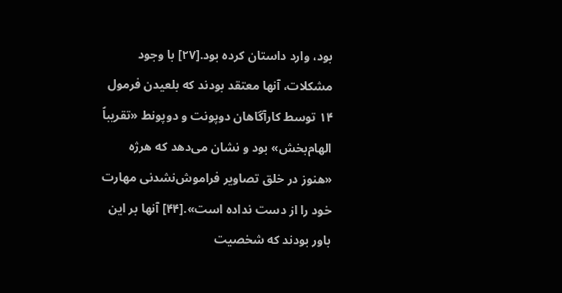بود، وارد داستان کرده بود.[۲۷] با وجود مشکلات، آنها معتقد بودند که بلعیدن فرمول ۱۴ توسط کارآگاهان دوپونت و دوپونط «تقریباً الهام‌بخش» بود و نشان می‌دهد که هرژه «هنوز در خلق تصاویر فراموش‌نشدنی مهارت خود را از دست نداده است».[۴۴] آنها بر این باور بودند که شخصیت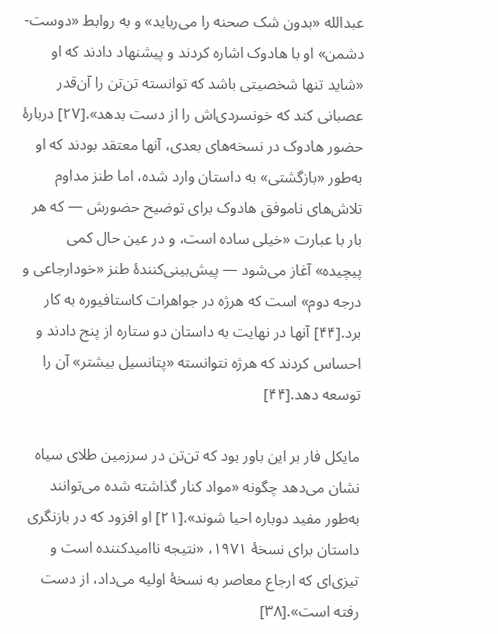عبدالله «بدون شک صحنه را می‌رباید» و به روابط «دوست-دشمن» او با هادوک اشاره کردند و پیشنهاد دادند که او «شاید تنها شخصیتی باشد که توانسته تن‌تن را آن‌قدر عصبانی کند که خونسردی‌اش را از دست بدهد».[۲۷] دربارهٔ حضور هادوک در نسخه‌های بعدی، آنها معتقد بودند که او به‌طور «بازگشتی» به داستان وارد شده، اما طنز مداوم تلاش‌های ناموفق هادوک برای توضیح حضورش — که هر بار با عبارت «خیلی ساده است، و در عین حال کمی پیچیده» آغاز می‌شود — پیش‌بینی‌کنندهٔ طنز «خودارجاعی و درجه دوم» است که هرژه در جواهرات کاستافیوره به کار برد.[۴۴] آنها در نهایت به داستان دو ستاره از پنج دادند و احساس کردند که هرژه نتوانسته «پتانسیل بیشتر» آن را توسعه دهد.[۴۴]

مایکل فار بر این باور بود که تن‌تن در سرزمین طلای سیاه نشان می‌دهد چگونه «مواد کنار گذاشته شده می‌توانند به‌طور مفید دوباره احیا شوند».[۲۱] او افزود که در بازنگری داستان برای نسخهٔ ۱۹۷۱، «نتیجه ناامیدکننده است و تیزی‌ای که ارجاع معاصر به نسخهٔ اولیه می‌داد، از دست رفته است».[۳۸]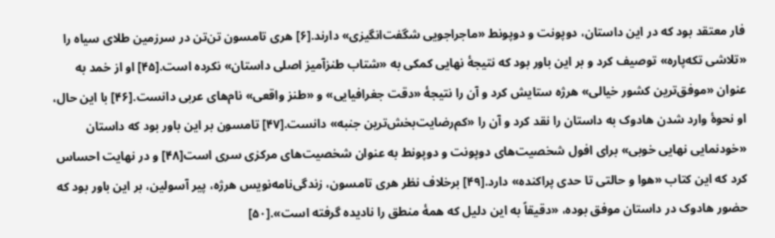فار معتقد بود که در این داستان، دوپونت و دوپونط «ماجراجویی شگفت‌انگیزی» دارند.[۶] هری تامسون تن‌تن در سرزمین طلای سیاه را «تلاشی تکه‌پاره» توصیف کرد و بر این باور بود که نتیجهٔ نهایی کمکی به «شتاب طنزآمیز اصلی داستان» نکرده است.[۴۵] او از خمد به عنوان «موفق‌ترین کشور خیالی» هرژه ستایش کرد و آن را نتیجهٔ «دقت جغرافیایی» و «طنز واقعی» نام‌های عربی دانست.[۴۶] با این حال، او نحوهٔ وارد شدن هادوک به داستان را نقد کرد و آن را «کم‌رضایت‌بخش‌ترین جنبه» دانست.[۴۷] تامسون بر این باور بود که داستان «خودنمایی نهایی خوبی» برای افول شخصیت‌های دوپونت و دوپونط به عنوان شخصیت‌های مرکزی سری است[۴۸] و در نهایت احساس کرد که این کتاب «هوا و حالتی تا حدی پراکنده» دارد.[۴۹] برخلاف نظر هری تامسون، زندگی‌نامه‌نویس هرژه، پیر آسولین، بر این باور بود که حضور هادوک در داستان موفق بوده، «دقیقاً به این دلیل که همهٔ منطق را نادیده گرفته است».[۵۰]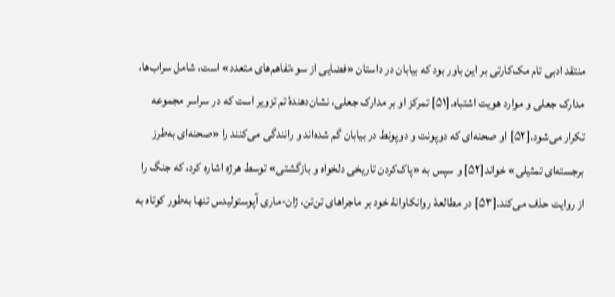منتقد ادبی تام مک‌کارتی بر این باور بود که بیابان در داستان «فضایی از سوءتفاهم‌های متعدد» است، شامل سراب‌ها، مدارک جعلی و موارد هویت اشتباه.[۵۱] تمرکز او بر مدارک جعلی، نشان‌دهندهٔ تم تزویر است که در سراسر مجموعه تکرار می‌شود.[۵۲] او صحنه‌ای که دوپونت و دوپونط در بیابان گم شده‌اند و رانندگی می‌کنند را «صحنه‌ای به‌طرز برجسته‌ای تمثیلی» خواند[۵۲] و سپس به «پاک‌کردن تاریخی دلخواه و بازگشتی» توسط هرژه اشاره کرد، که جنگ را از روایت حذف می‌کند.[۵۳] در مطالعهٔ روانکاوانهٔ خود بر ماجراهای تن‌تن، ژان-ماری آپوستولیدس تنها به‌طور کوتاه به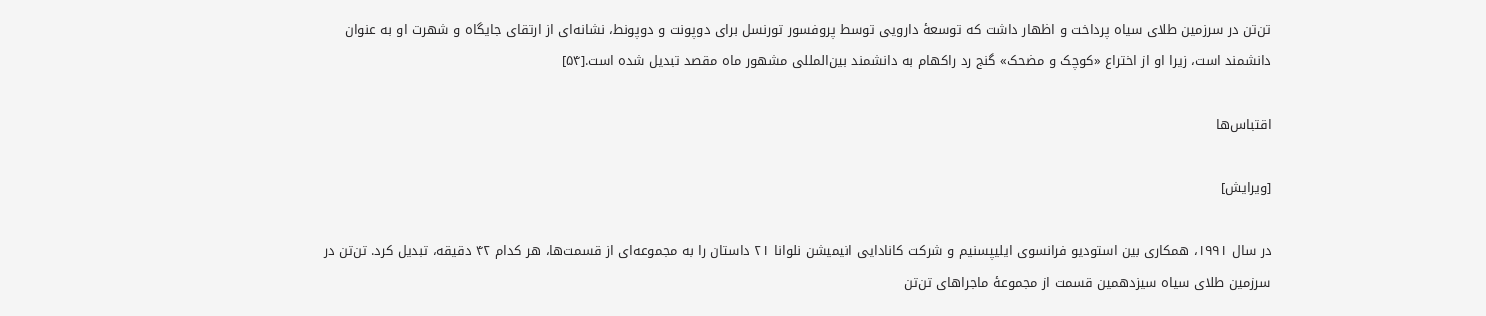تن‌تن در سرزمین طلای سیاه پرداخت و اظهار داشت که توسعهٔ دارویی توسط پروفسور تورنسل برای دوپونت و دوپونط، نشانه‌ای از ارتقای جایگاه و شهرت او به عنوان دانشمند است، زیرا او از اختراع «کوچک و مضحک» گنج رد راکهام به دانشمند بین‌المللی مشهور ماه مقصد تبدیل شده است.[۵۴]

اقتباس‌ها

[ویرایش]

در سال ۱۹۹۱، همکاری بین استودیو فرانسوی ایلیپسنیم و شرکت کانادایی انیمیشن نلوانا ۲۱ داستان را به مجموعه‌ای از قسمت‌ها، هر کدام ۴۲ دقیقه، تبدیل کرد. تن‌تن در سرزمین طلای سیاه سیزدهمین قسمت از مجموعهٔ ماجراهای تن‌تن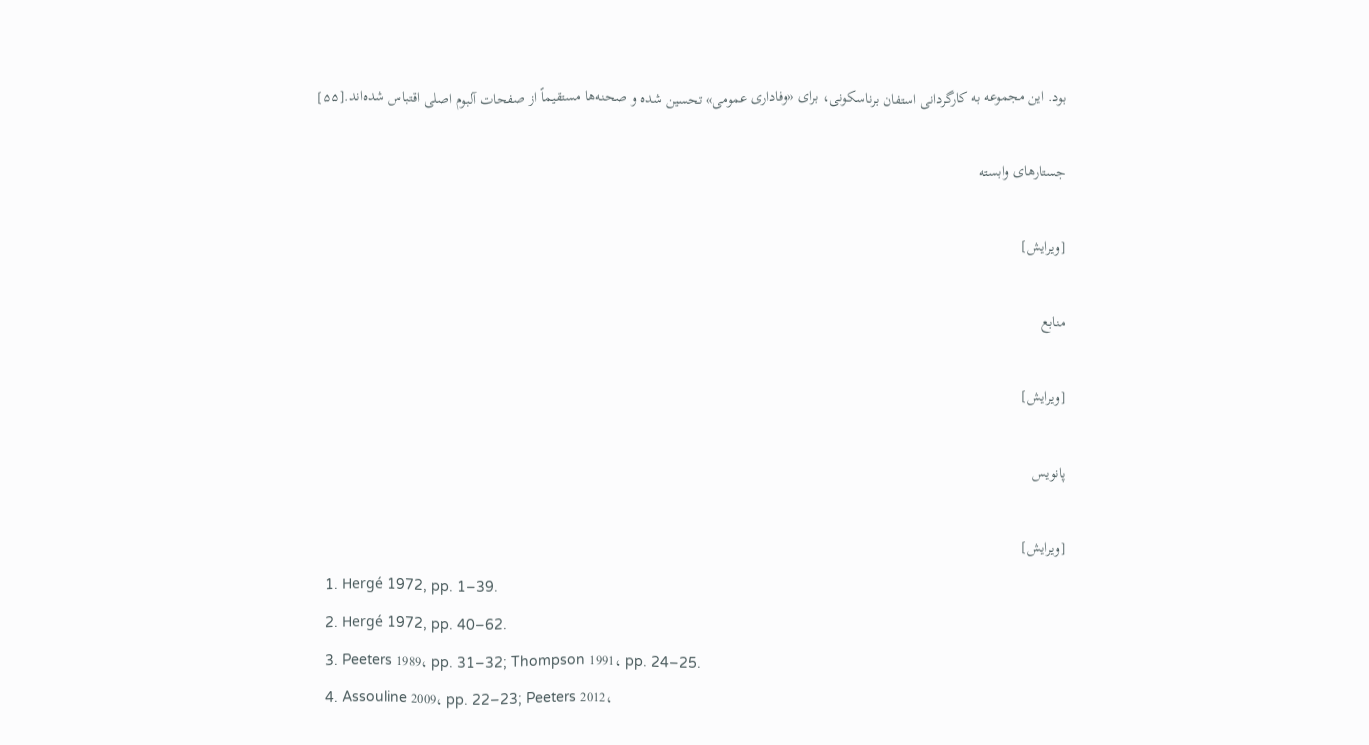بود. این مجموعه به کارگردانی استفان برناسکونی، برای «وفاداری عمومی» تحسین شده و صحنه‌ها مستقیماً از صفحات آلبوم اصلی اقتباس شده‌اند.[۵۵]

جستارهای وابسته

[ویرایش]

منابع

[ویرایش]

پانویس

[ویرایش]
  1. Hergé 1972, pp. 1–39.
  2. Hergé 1972, pp. 40–62.
  3. Peeters 1989، pp. 31–32; Thompson 1991، pp. 24–25.
  4. Assouline 2009، pp. 22–23; Peeters 2012،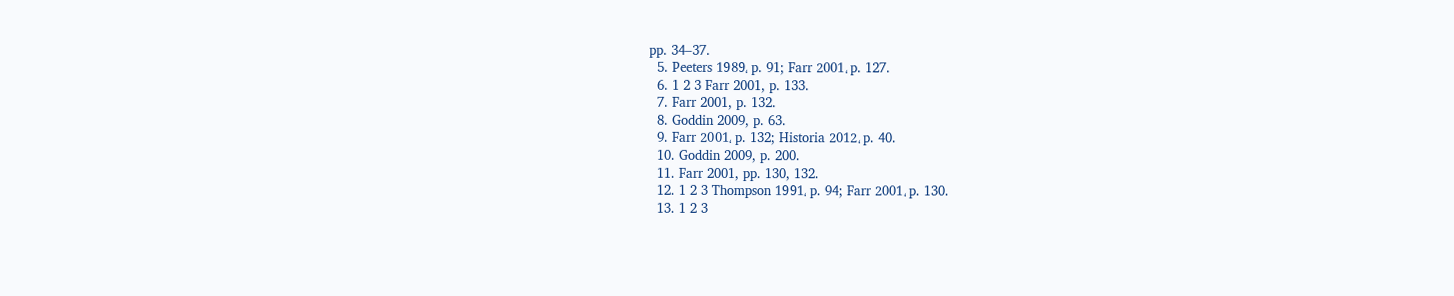pp. 34–37.
  5. Peeters 1989، p. 91; Farr 2001، p. 127.
  6. 1 2 3 Farr 2001, p. 133.
  7. Farr 2001, p. 132.
  8. Goddin 2009, p. 63.
  9. Farr 2001، p. 132; Historia 2012، p. 40.
  10. Goddin 2009, p. 200.
  11. Farr 2001, pp. 130, 132.
  12. 1 2 3 Thompson 1991، p. 94; Farr 2001، p. 130.
  13. 1 2 3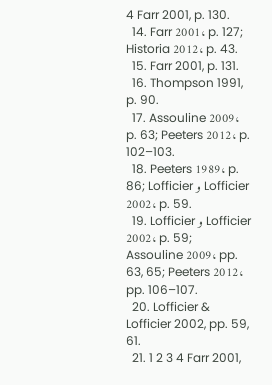4 Farr 2001, p. 130.
  14. Farr 2001، p. 127; Historia 2012، p. 43.
  15. Farr 2001, p. 131.
  16. Thompson 1991, p. 90.
  17. Assouline 2009، p. 63; Peeters 2012، p. 102–103.
  18. Peeters 1989، p. 86; Lofficier و Lofficier 2002، p. 59.
  19. Lofficier و Lofficier 2002، p. 59; Assouline 2009، pp. 63, 65; Peeters 2012، pp. 106–107.
  20. Lofficier & Lofficier 2002, pp. 59, 61.
  21. 1 2 3 4 Farr 2001,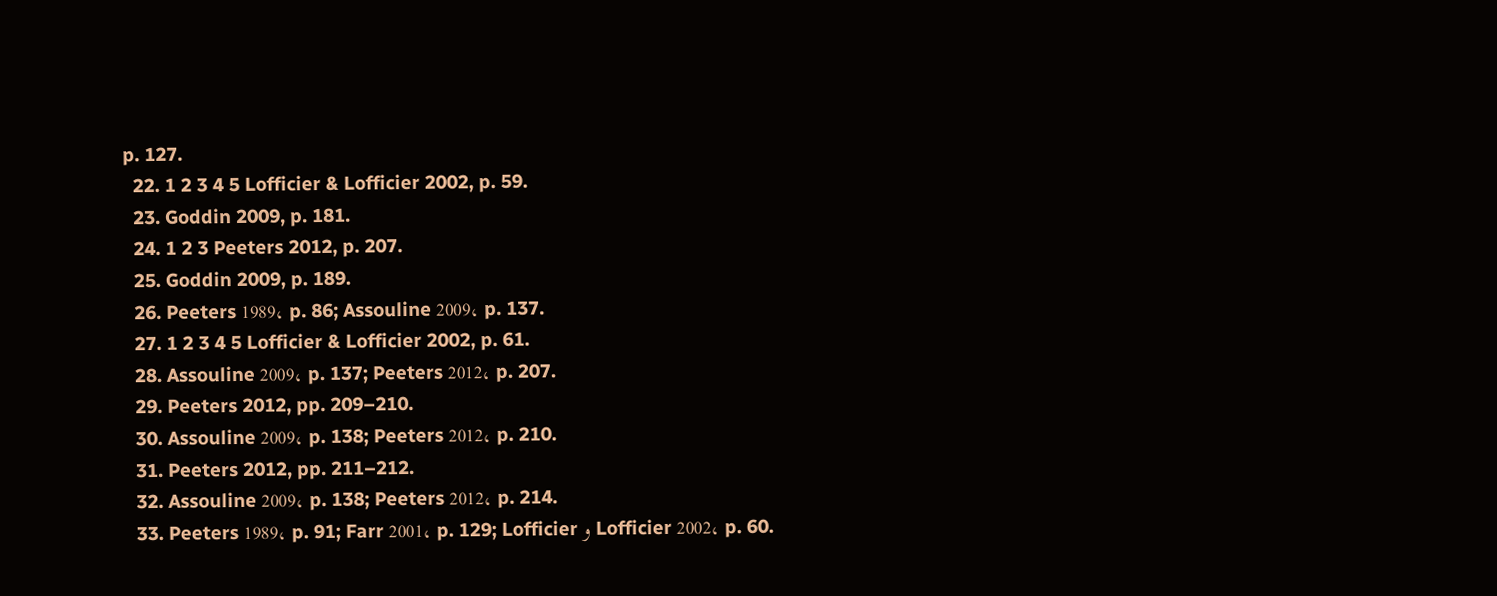p. 127.
  22. 1 2 3 4 5 Lofficier & Lofficier 2002, p. 59.
  23. Goddin 2009, p. 181.
  24. 1 2 3 Peeters 2012, p. 207.
  25. Goddin 2009, p. 189.
  26. Peeters 1989، p. 86; Assouline 2009، p. 137.
  27. 1 2 3 4 5 Lofficier & Lofficier 2002, p. 61.
  28. Assouline 2009، p. 137; Peeters 2012، p. 207.
  29. Peeters 2012, pp. 209–210.
  30. Assouline 2009، p. 138; Peeters 2012، p. 210.
  31. Peeters 2012, pp. 211–212.
  32. Assouline 2009، p. 138; Peeters 2012، p. 214.
  33. Peeters 1989، p. 91; Farr 2001، p. 129; Lofficier و Lofficier 2002، p. 60.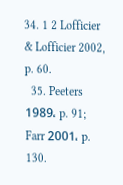34. 1 2 Lofficier & Lofficier 2002, p. 60.
  35. Peeters 1989، p. 91; Farr 2001، p. 130.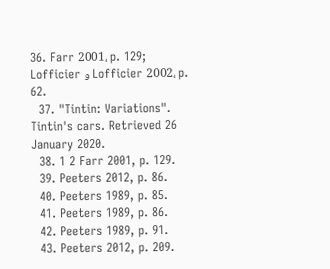36. Farr 2001، p. 129; Lofficier و Lofficier 2002، p. 62.
  37. "Tintin: Variations". Tintin's cars. Retrieved 26 January 2020.
  38. 1 2 Farr 2001, p. 129.
  39. Peeters 2012, p. 86.
  40. Peeters 1989, p. 85.
  41. Peeters 1989, p. 86.
  42. Peeters 1989, p. 91.
  43. Peeters 2012, p. 209.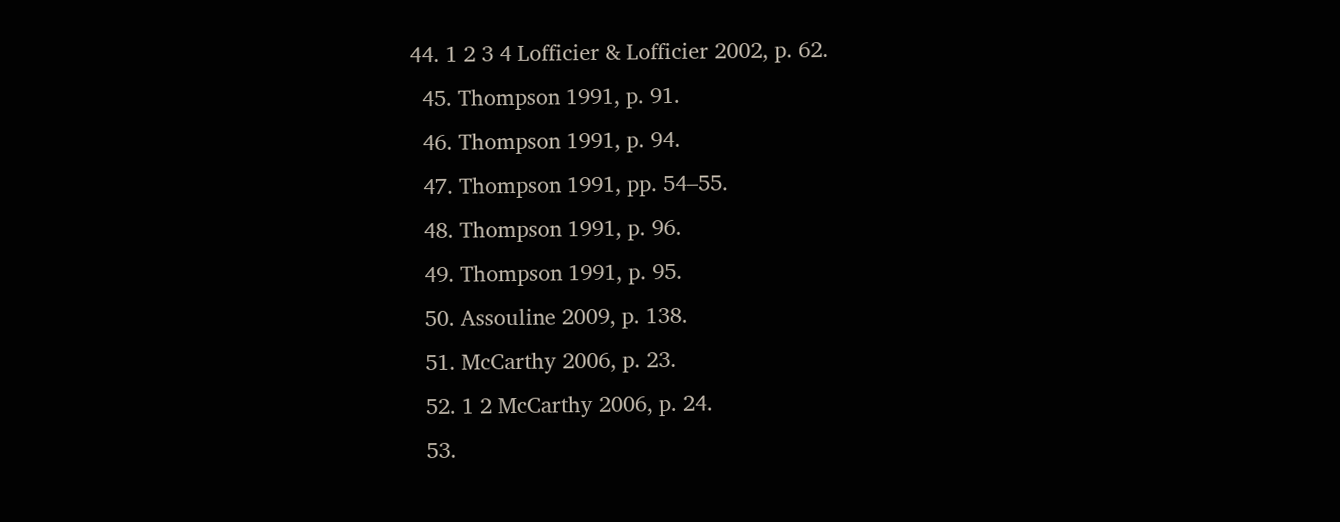44. 1 2 3 4 Lofficier & Lofficier 2002, p. 62.
  45. Thompson 1991, p. 91.
  46. Thompson 1991, p. 94.
  47. Thompson 1991, pp. 54–55.
  48. Thompson 1991, p. 96.
  49. Thompson 1991, p. 95.
  50. Assouline 2009, p. 138.
  51. McCarthy 2006, p. 23.
  52. 1 2 McCarthy 2006, p. 24.
  53.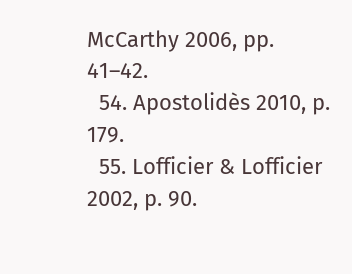McCarthy 2006, pp. 41–42.
  54. Apostolidès 2010, p. 179.
  55. Lofficier & Lofficier 2002, p. 90.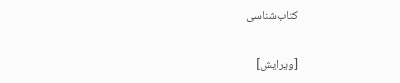کتاب‌شناسی

[ویرایش]